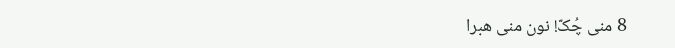8 منی چُکّ! نون منی هبرا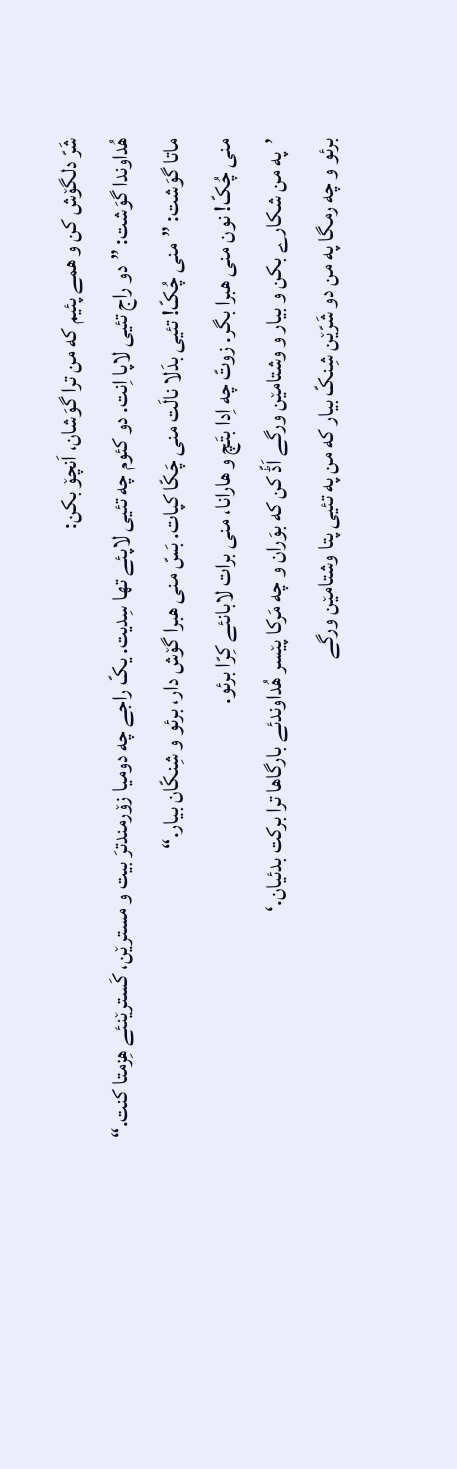شَرّ دلگۆش کن و همے پئیم که من ترا گوَشان، اَنچۆ بکن:
هُداوندا گوَشت: ”دو راج تئیی لاپا اِنت. دو کئوم چه تئیی لاپئے تها سِدیت. یکّ راجے چه دومیا زۆرمندترَ بیت و مسترێن، کَسترێنئے هِزمتا کنت.“
ماتا گوَشت: ”منی چُکّ! تئیی بدَلا نالَت منی چَکّا کپات. بَسّ منی هبرا گۆش دار، برئو و شِنکّان بیار.“
منی چُکّ! نون منی هبرا بگر. زوتّ چه اِدا بتَچ و هارانا، منی برات لابانئے کِرّا برئو.
’په من شکارے بکن و بیار و وشتامێن ورگے اَڈّ کن که بوَران و چه مَرکا پێسر هُداوندئے بارگاها ترا برکت بدئیان.‘
برئو و چه رمگا په من دو شَرّێن شِنکّ بیار که من په تئیی پتا وشتامێن ورگے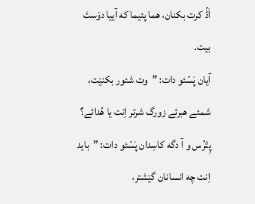اَڈّ کرت بکنان، هما پئیما که آییا دۆستَ بیت.
آیان پَسّئو دات: ”وت شئور بکنێت، شمئے هبرئے زورگ شرتر اِنت یا هُدائے؟
پِتْرُس و آ دگه کاسِدان پَسّئو دات: ”باید اِنت چه انسانان گێشتر،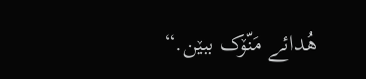هُدائے مَنّۆک ببێن.“